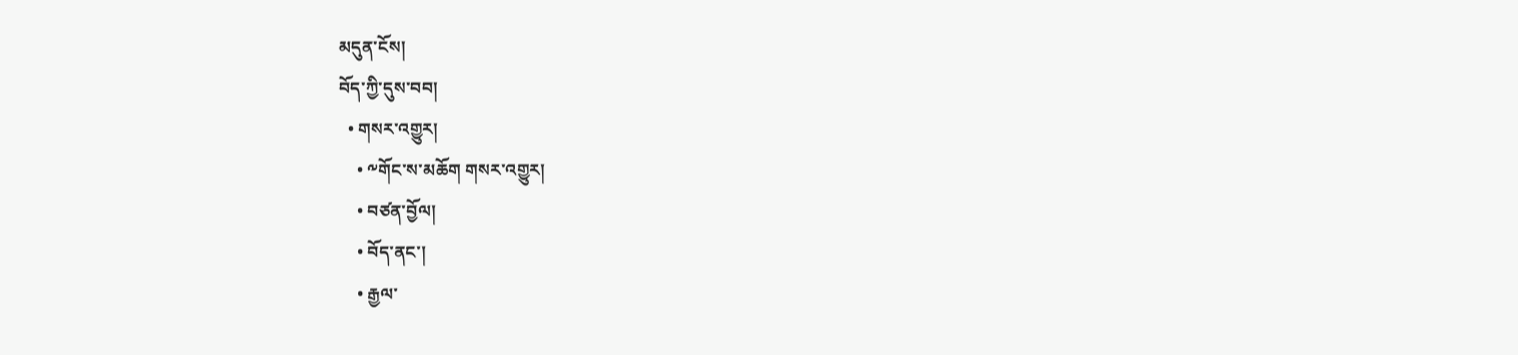མདུན་ངོས།
བོད་ཀྱི་དུས་བབ།
  • གསར་འགྱུར།
    • ༸གོང་ས་མཆོག གསར་འགྱུར།
    • བཙན་བྱོལ།
    • བོད་ནང་།
    • རྒྱལ་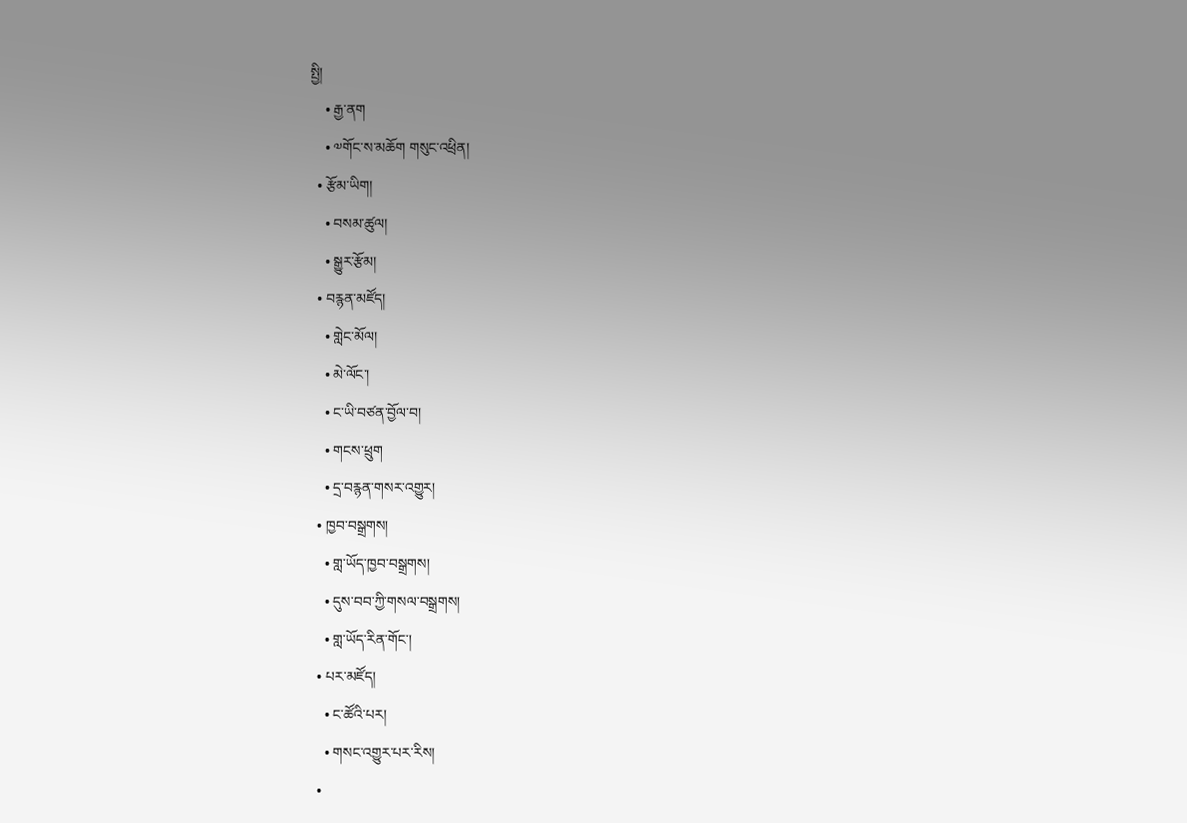སྤྱི།
    • རྒྱ་ནག
    • ༧གོང་ས་མཆོག གསུང་འཕྲིན།
  • རྩོམ་ཡིག།
    • བསམ་ཚུལ།
    • སྒྱུར་རྩོམ།
  • བརྙན་མཛོད།
    • གླེང་མོལ།
    • མེ་ལོང་།
    • ང་ཡི་བཙན་བྱོལ་བ།
    • གངས་ཕྲུག
    • དྲ་བརྙན་གསར་འགྱུར།
  • ཁྱབ་བསྒྲགས།
    • གླ་ཡོད་ཁྱབ་བསྒྲགས།
    • དུས་བབ་ཀྱི་གསལ་བསྒྲགས།
    • གླ་ཡོད་རིན་གོང་།
  • པར་མཛོད།
    • ང་ཚོའི་པར།
    • གསང་འགྱུར་པར་རིས།
  •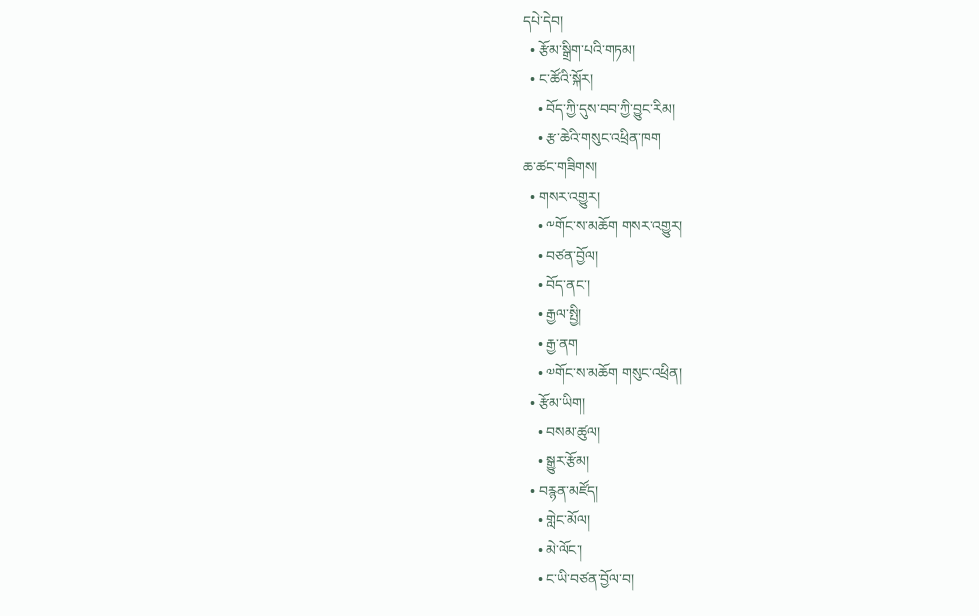དཔེ་དེབ།
  • རྩོམ་སྒྲིག་པའི་གཏམ།
  • ང་ཚོའི་སྐོར།
    • བོད་ཀྱི་དུས་བབ་ཀྱི་བྱུང་རིམ།
    • རྩ་ཆེའི་གསུང་འཕྲིན་ཁག
ཆ་ཚང་གཟིགས།
  • གསར་འགྱུར།
    • ༸གོང་ས་མཆོག གསར་འགྱུར།
    • བཙན་བྱོལ།
    • བོད་ནང་།
    • རྒྱལ་སྤྱི།
    • རྒྱ་ནག
    • ༧གོང་ས་མཆོག གསུང་འཕྲིན།
  • རྩོམ་ཡིག།
    • བསམ་ཚུལ།
    • སྒྱུར་རྩོམ།
  • བརྙན་མཛོད།
    • གླེང་མོལ།
    • མེ་ལོང་།
    • ང་ཡི་བཙན་བྱོལ་བ།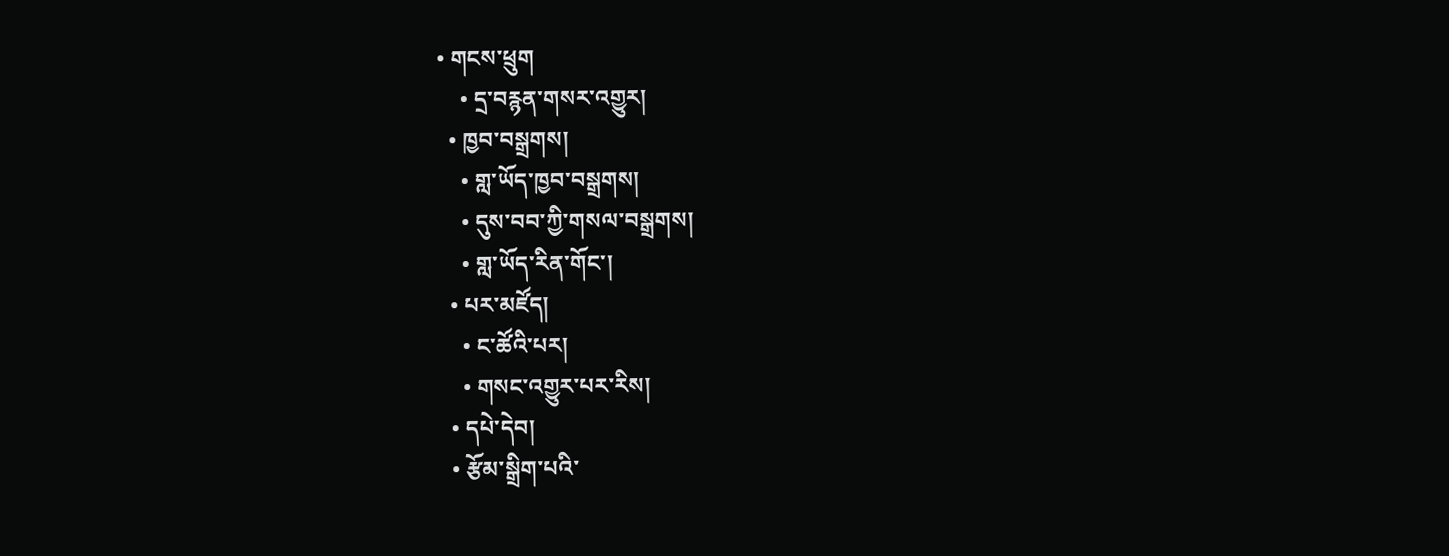• གངས་ཕྲུག
    • དྲ་བརྙན་གསར་འགྱུར།
  • ཁྱབ་བསྒྲགས།
    • གླ་ཡོད་ཁྱབ་བསྒྲགས།
    • དུས་བབ་ཀྱི་གསལ་བསྒྲགས།
    • གླ་ཡོད་རིན་གོང་།
  • པར་མཛོད།
    • ང་ཚོའི་པར།
    • གསང་འགྱུར་པར་རིས།
  • དཔེ་དེབ།
  • རྩོམ་སྒྲིག་པའི་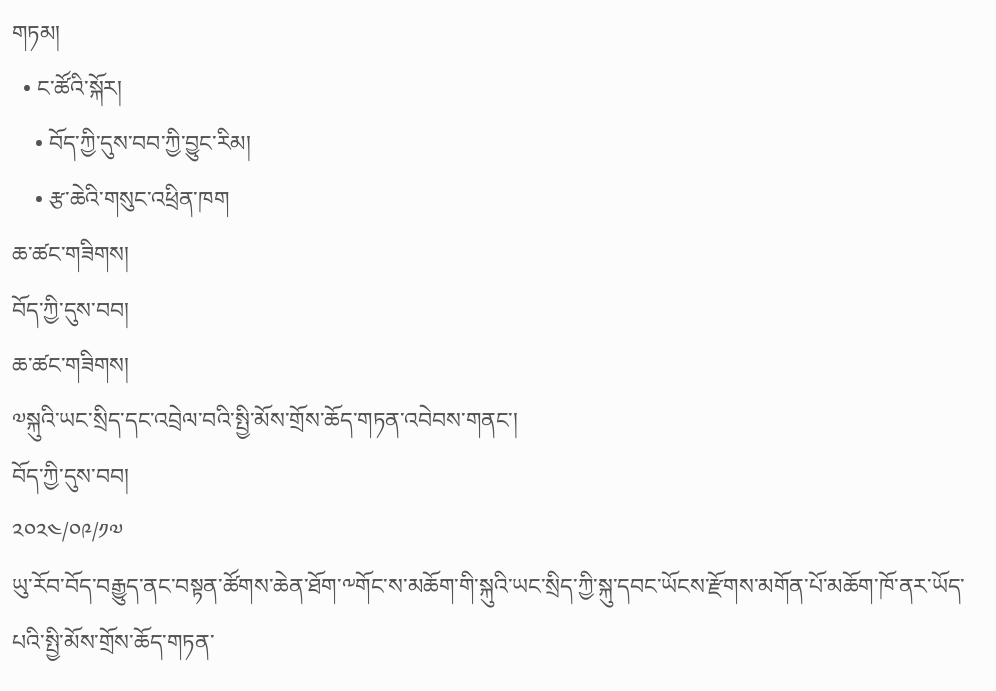གཏམ།
  • ང་ཚོའི་སྐོར།
    • བོད་ཀྱི་དུས་བབ་ཀྱི་བྱུང་རིམ།
    • རྩ་ཆེའི་གསུང་འཕྲིན་ཁག
ཆ་ཚང་གཟིགས།
བོད་ཀྱི་དུས་བབ།
ཆ་ཚང་གཟིགས།
༧སྐུའི་ཡང་སྲིད་དང་འབྲེལ་བའི་སྤྱི་མོས་གྲོས་ཆོད་གཏན་འབེབས་གནང་།
བོད་ཀྱི་དུས་བབ།
༢༠༢༤/༠༩/༡༧
ཡུ་རོབ་བོད་བརྒྱུད་ནང་བསྟན་ཚོགས་ཆེན་ཐོག་༸གོང་ས་མཆོག་གི་སྐུའི་ཡང་སྲིད་ཀྱི་སྐུ་དབང་ཡོངས་རྫོགས་མགོན་པོ་མཆོག་ཁོ་ནར་ཡོད་པའི་སྤྱི་མོས་གྲོས་ཆོད་གཏན་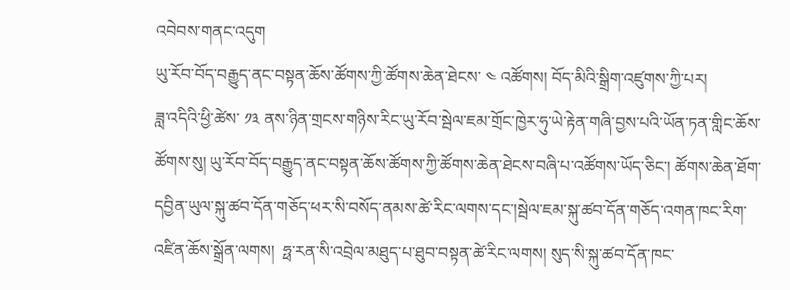འབེབས་གནང་འདུག
ཡུ་རོབ་བོད་བརྒྱུད་ནང་བསྟན་ཆོས་ཚོགས་ཀྱི་ཚོགས་ཆེན་ཐེངས་ ༤ འཚོགས། བོད་མིའི་སྒྲིག་འཛུགས་ཀྱི་པར།
ཟླ་འདིའི་ཕྱི་ཚེས་ ༡༣ ནས་ཉིན་གྲངས་གཉིས་རིང་ཡུ་རོབ་སྦེལ་ཇམ་གྲོང་ཁྱེར་ཧུ་ཡེ་རྟེན་གཞི་བྱས་པའི་ཡོན་ཏན་གླིང་ཆོས་ཚོགས་སུ། ཡུ་རོབ་བོད་བརྒྱུད་ནང་བསྟན་ཆོས་ཚོགས་ཀྱི་ཚོགས་ཆེན་ཐེངས་བཞི་པ་འཚོགས་ཡོད་ཅིང་། ཚོགས་ཆེན་ཐོག་དབྱིན་ཡུལ་སྐུ་ཚབ་དོན་གཅོད་ཕར་སི་བསོད་ནམས་ཚེ་རིང་ལགས་དང་།སྦེལ་ཇམ་སྐུ་ཚབ་དོན་གཅོད་འགན་ཁང་རིག་འཛིན་ཆོས་སྒྲོན་ལགས།  ཧྥ་རན་སི་འབྲེལ་མཐུད་པ་ཐུབ་བསྟན་ཚེ་རིང་ལགས། སུད་སི་སྐུ་ཚབ་དོན་ཁང་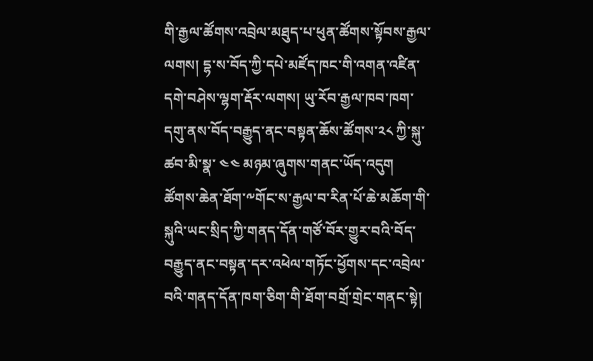གི་རྒྱལ་ཚོགས་འབྲེལ་མཐུད་པ་ཕུན་ཚོགས་སྟོབས་རྒྱལ་ལགས། དྷ་ས་བོད་ཀྱི་དཔེ་མཛོད་ཁང་གི་འགན་འཛིན་དགེ་བཤེས་ལྷག་རྡོར་ལགས། ཡུ་རོབ་རྒྱལ་ཁབ་ཁག་དགུ་ནས་བོད་བརྒྱུད་ནང་བསྟན་ཆོས་ཚོགས་༢༨ ཀྱི་སྐུ་ཚབ་མི་སྣ་ ༤༤ མཉམ་ཞུགས་གནང་ཡོད་འདུག
ཚོགས་ཆེན་ཐོག་༸གོང་ས་རྒྱལ་བ་རིན་པོ་ཆེ་མཆོག་གི་སྐུའི་ཡང་སྲིད་ཀྱི་གནད་དོན་གཙོ་བོར་གྱུར་བའི་བོད་བརྒྱུད་ནང་བསྟན་དར་འཕེལ་གཏོང་ཕྱོགས་དང་འབྲེལ་བའི་གནད་དོན་ཁག་ཅིག་གི་ཐོག་བགྲོ་གྲེང་གནང་སྟེ།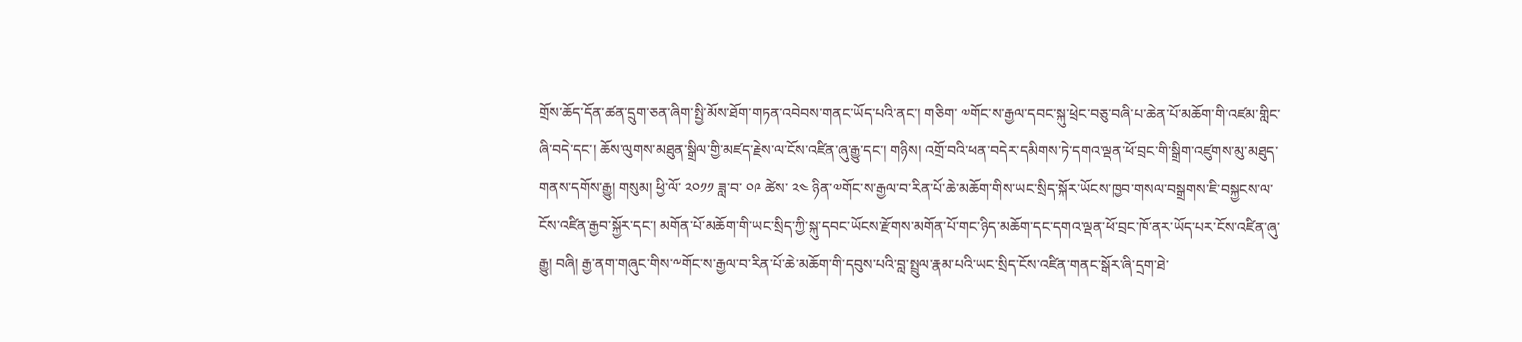གྲོས་ཆོད་དོན་ཚན་དྲུག་ཅན་ཞིག་སྤྱི་མོས་ཐོག་གཏན་འབེབས་གནང་ཡོད་པའི་ནང་། གཅིག་ ༧གོང་ས་རྒྱལ་དབང་སྐུ་ཕྲེང་བཅུ་བཞི་པ་ཆེན་པོ་མཆོག་གི་འཛམ་གླིང་ཞི་བདེ་དང་། ཆོས་ལུགས་མཐུན་སྒྲིལ་གྱི་མཛད་རྗེས་ལ་ངོས་འཛིན་ཞུ་རྒྱུ་དང་། གཉིས། འགྲོ་བའི་ཕན་བདེར་དམིགས་ཏེ་དགའ་ལྡན་ཕོ་བྲང་གི་སྒྲིག་འཛུགས་མུ་མཐུད་གནས་དགོས་རྒྱུ། གསུམ། ཕྱི་ལོ་ ༢༠༡༡ ཟླ་བ་ ༠༩ ཚེས་ ༢༤ ཉིན་༧གོང་ས་རྒྱལ་བ་རིན་པོ་ཆེ་མཆོག་གིས་ཡང་སྲིད་སྐོར་ཡོངས་ཁྱབ་གསལ་བསྒྲགས་ཇི་བསྐྱངས་ལ་ངོས་འཛིན་རྒྱབ་སྐྱོར་དང་། མགོན་པོ་མཆོག་གི་ཡང་སྲིད་ཀྱི་སྐུ་དབང་ཡོངས་རྫོགས་མགོན་པོ་གང་ཉིད་མཆོག་དང་དགའ་ལྡན་ཕོ་བྲང་ཁོ་ནར་ཡོད་པར་ངོས་འཛིན་ཞུ་རྒྱུ། བཞི། རྒྱ་ནག་གཞུང་གིས་༸གོང་ས་རྒྱལ་བ་རིན་པོ་ཆེ་མཆོག་གི་དབུས་པའི་བླ་སྤྲུལ་རྣམ་པའི་ཡང་སྲིད་ངོས་འཛིན་གནང་སྒོར་ཞི་དྲག་ཐེ་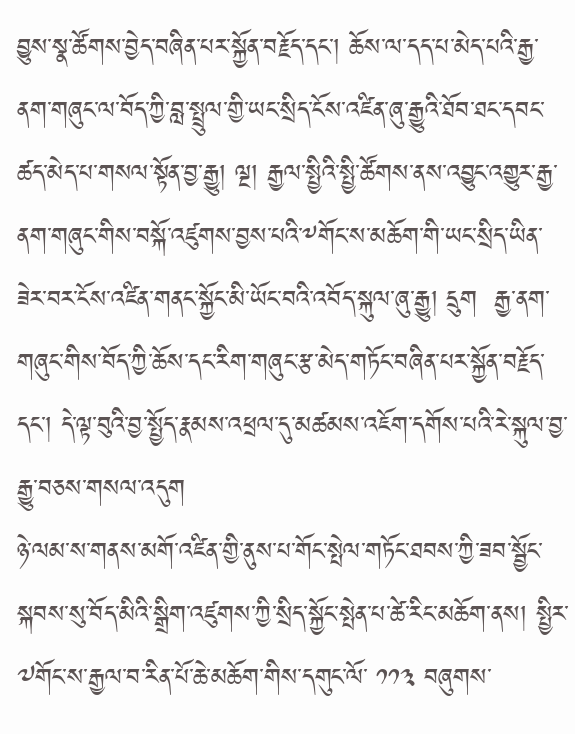བྱུས་སྣ་ཚོགས་བྱེད་བཞིན་པར་སྐྱོན་བརྗོད་དང་། ཆོས་ལ་དད་པ་མེད་པའི་རྒྱ་ནག་གཞུང་ལ་བོད་ཀྱི་བླ་སྤྲུལ་གྱི་ཡང་སྲིད་ངོས་འཛིན་ཞུ་རྒྱུའི་ཐོབ་ཐང་དབང་ཚད་མེད་པ་གསལ་སྟོན་བྱ་རྒྱུ། ལྔ། རྒྱལ་སྤྱིའི་སྤྱི་ཚོགས་ནས་འབྱུང་འགྱུར་རྒྱ་ནག་གཞུང་གིས་བསྐོ་འཛུགས་བྱས་པའི་༸གོང་ས་མཆོག་གི་ཡང་སྲིད་ཡིན་ཟེར་བར་ངོས་འཛིན་གནང་སྐྱོང་མི་ཡོང་བའི་འབོད་སྐུལ་ཞུ་རྒྱུ། དྲུག  རྒྱ་ནག་གཞུང་གིས་བོད་ཀྱི་ཆོས་དང་རིག་གཞུང་རྩ་མེད་གཏོང་བཞིན་པར་སྐྱོན་བརྗོད་དང་། དེ་ལྟ་བུའི་བྱ་སྤྱོད་རྣམས་འཕྲལ་དུ་མཚམས་འཇོག་དགོས་པའི་རེ་སྐུལ་བྱ་རྒྱུ་བཅས་གསལ་འདུག
ཉེ་ལམ་ས་གནས་མགོ་འཛིན་གྱི་ནུས་པ་གོང་སྤེལ་གཏོང་ཐབས་ཀྱི་ཟབ་སྦྱོང་སྐབས་སུ་བོད་མིའི་སྒྲིག་འཛུགས་ཀྱི་སྲིད་སྐྱོང་སྤེན་པ་ཚེ་རིང་མཆོག་ནས། སྤྱིར་༧གོང་ས་རྒྱལ་བ་རིན་པོ་ཆེ་མཆོག་གིས་དགུང་ལོ་ ༡༡༣ བཞུགས་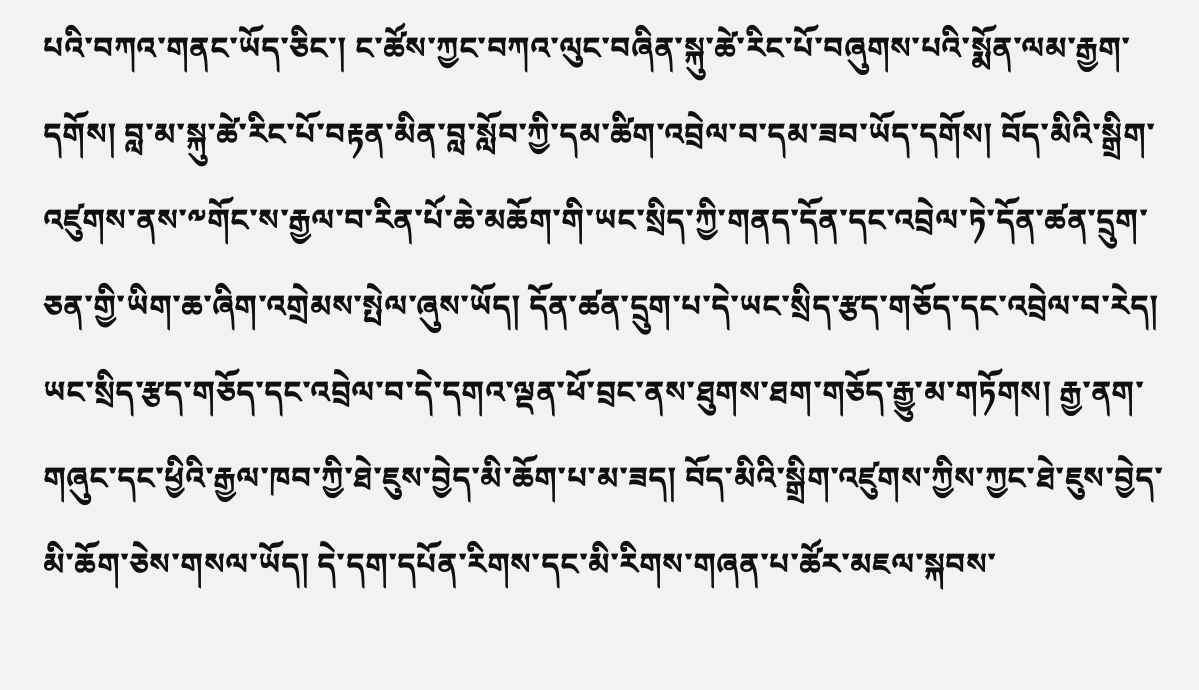པའི་བཀའ་གནང་ཡོད་ཅིང་། ང་ཚོས་ཀྱང་བཀའ་ལུང་བཞིན་སྐུ་ཚེ་རིང་པོ་བཞུགས་པའི་སྨོན་ལམ་རྒྱག་དགོས། བླ་མ་སྐུ་ཚེ་རིང་པོ་བརྟན་མིན་བླ་སློབ་ཀྱི་དམ་ཚིག་འབྲེལ་བ་དམ་ཟབ་ཡོད་དགོས། བོད་མིའི་སྒྲིག་འཛུགས་ནས་༸གོང་ས་རྒྱལ་བ་རིན་པོ་ཆེ་མཆོག་གི་ཡང་སྲིད་ཀྱི་གནད་དོན་དང་འབྲེལ་ཏེ་དོན་ཚན་དྲུག་ཅན་གྱི་ཡིག་ཆ་ཞིག་འགྲེམས་སྤེལ་ཞུས་ཡོད། དོན་ཚན་དྲུག་པ་དེ་ཡང་སྲིད་རྩད་གཅོད་དང་འབྲེལ་བ་རེད། ཡང་སྲིད་རྩད་གཅོད་དང་འབྲེལ་བ་དེ་དགའ་ལྡན་ཕོ་བྲང་ནས་ཐུགས་ཐག་གཅོད་རྒྱུ་མ་གཏོགས། རྒྱ་ནག་གཞུང་དང་ཕྱིའི་རྒྱལ་ཁབ་ཀྱི་ཐེ་ཇུས་བྱེད་མི་ཆོག་པ་མ་ཟད། བོད་མིའི་སྒྲིག་འཛུགས་ཀྱིས་ཀྱང་ཐེ་ཇུས་བྱེད་མི་ཆོག་ཅེས་གསལ་ཡོད། དེ་དག་དཔོན་རིགས་དང་མི་རིགས་གཞན་པ་ཚོར་མཇལ་སྐབས་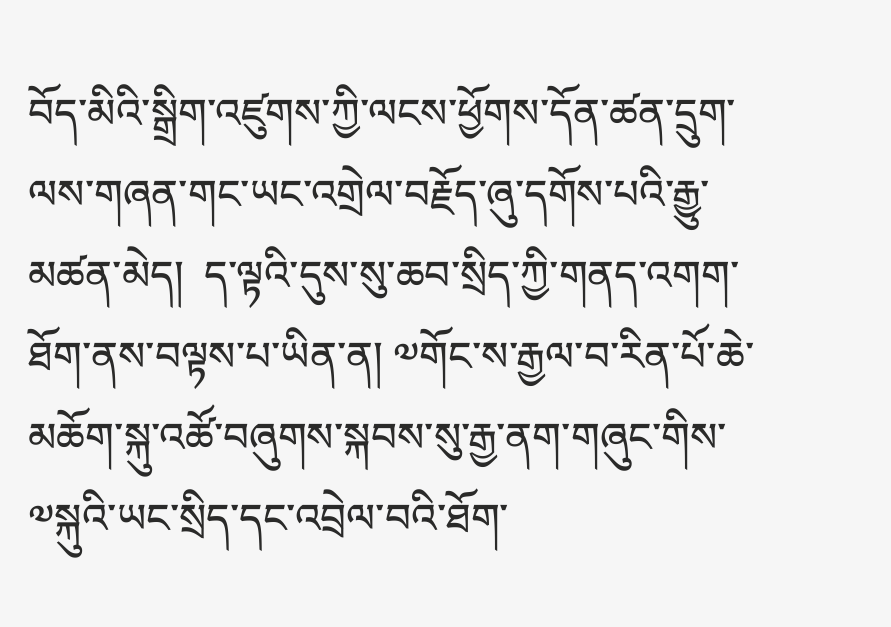བོད་མིའི་སྒྲིག་འཛུགས་ཀྱི་ལངས་ཕྱོགས་དོན་ཚན་དྲུག་ལས་གཞན་གང་ཡང་འགྲེལ་བརྗོད་ཞུ་དགོས་པའི་རྒྱུ་མཚན་མེད།  ད་ལྟའི་དུས་སུ་ཆབ་སྲིད་ཀྱི་གནད་འགག་ཐོག་ནས་བལྟས་པ་ཡིན་ན། ༧གོང་ས་རྒྱལ་བ་རིན་པོ་ཆེ་མཆོག་སྐུ་འཚོ་བཞུགས་སྐབས་སུ་རྒྱ་ནག་གཞུང་གིས་༧སྐུའི་ཡང་སྲིད་དང་འབྲེལ་བའི་ཐོག་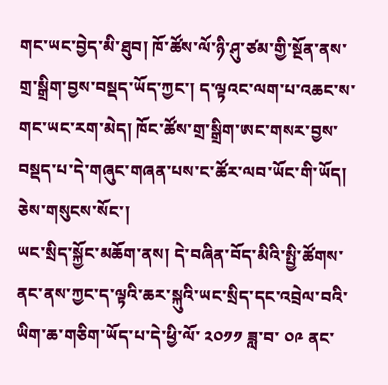གང་ཡང་བྱེད་མི་ཐུབ། ཁོ་ཚོས་ལོ་ཉི་ཤུ་ཙམ་གྱི་སྔོན་ནས་གྲ་སྒྲིག་བྱས་བསྡད་ཡོད་ཀྱང་། ད་ལྟའང་ལག་པ་འཆང་ས་གང་ཡང་རག་མེད། ཁོང་ཚོས་གྲ་སྒྲིག་ཨང་གསར་བྱས་བསྡད་པ་དེ་གཞུང་གཞན་པས་ང་ཚོར་ལབ་ཡོང་གི་ཡོད། ཅེས་གསུངས་སོང་།
ཡང་སྲིད་སྐྱོང་མཆོག་ནས། དེ་བཞིན་བོད་མིའི་སྤྱི་ཚོགས་ནང་ནས་ཀྱང་ད་ལྟའི་ཆར་སྐུའི་ཡང་སྲིད་དང་འབྲེལ་བའི་ཡིག་ཆ་གཅིག་ཡོད་པ་དེ་ཕྱི་ལོ་ ༢༠༡༡ ཟླ་བ་ ༠༩ ནང་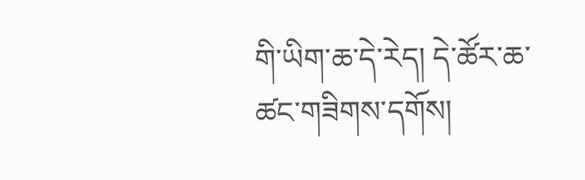གི་ཡིག་ཆ་དེ་རེད། དེ་ཚོར་ཆ་ཚང་གཟིགས་དགོས།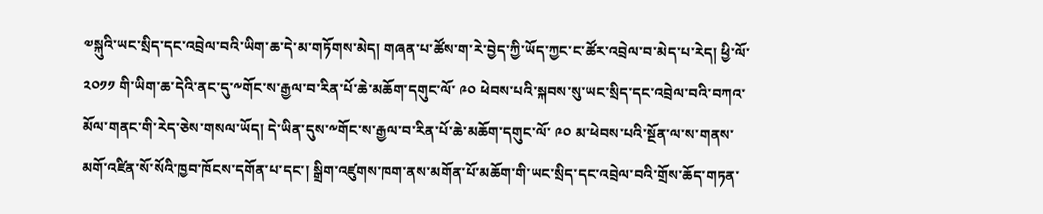༧སྐུའི་ཡང་སྲིད་དང་འབྲེལ་བའི་ཡིག་ཆ་དེ་མ་གཏོགས་མེད། གཞན་པ་ཚོས་ག་རེ་བྱེད་ཀྱི་ཡོད་ཀྱང་ང་ཚོར་འབྲེལ་བ་མེད་པ་རེད། ཕྱི་ལོ་ ༢༠༡༡ གི་ཡིག་ཆ་དེའི་ནང་དུ་༸གོང་ས་རྒྱལ་བ་རིན་པོ་ཆེ་མཆོག་དགུང་ལོ་ ༩༠ ཕེབས་པའི་སྐབས་སུ་ཡང་སྲིད་དང་འབྲེལ་བའི་བཀའ་མོལ་གནང་གི་རེད་ཅེས་གསལ་ཡོད། དེ་ཡིན་དུས་༸གོང་ས་རྒྱལ་བ་རིན་པོ་ཆེ་མཆོག་དགུང་ལོ་ ༩༠ མ་ཕེབས་པའི་སྔོན་ལ་ས་གནས་མགོ་འཛིན་སོ་སོའི་ཁྱབ་ཁོངས་དགོན་པ་དང་། སྒྲིག་འཛུགས་ཁག་ནས་མགོན་པོ་མཆོག་གི་ཡང་སྲིད་དང་འབྲེལ་བའི་གྲོས་ཆོད་གཏན་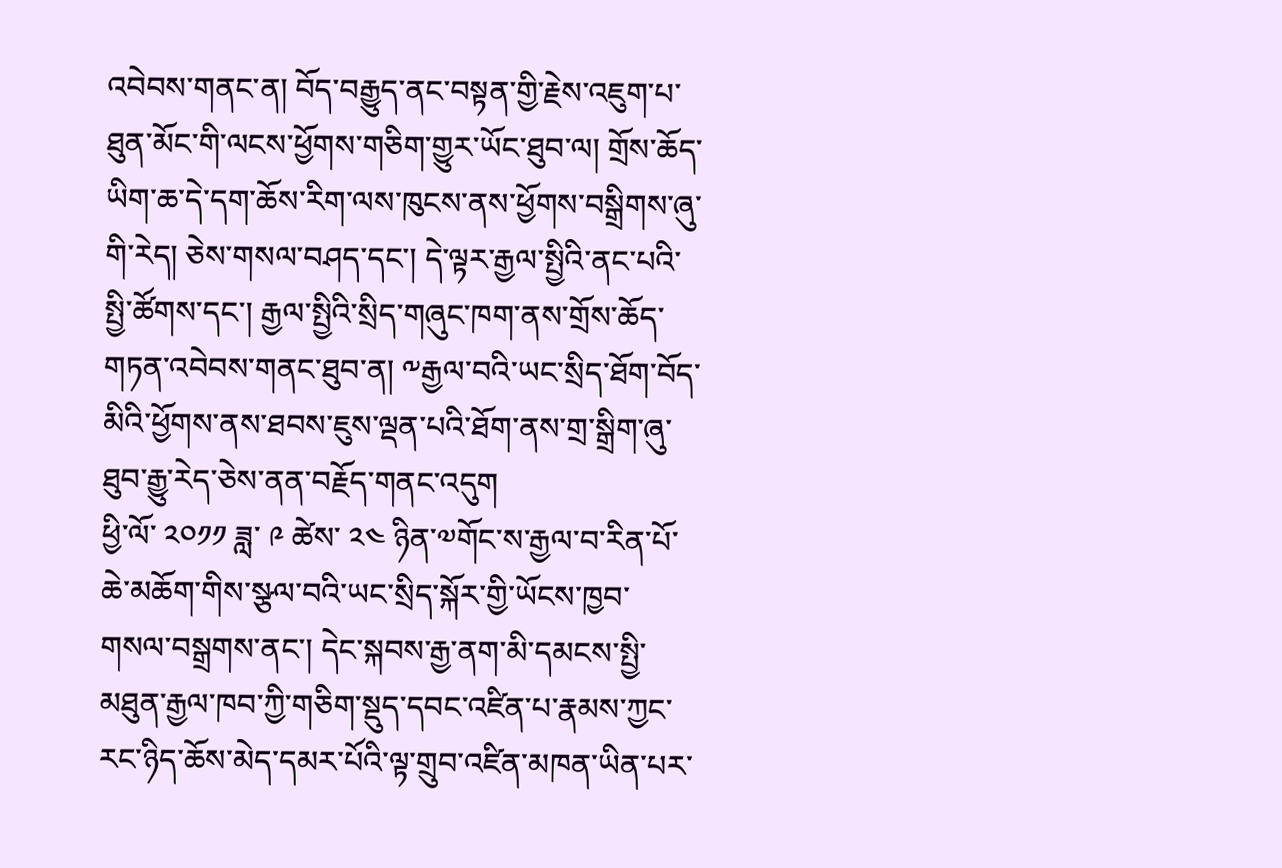འབེབས་གནང་ན། བོད་བརྒྱུད་ནང་བསྟན་གྱི་རྗེས་འཇུག་པ་ཐུན་མོང་གི་ལངས་ཕྱོགས་གཅིག་གྱུར་ཡོང་ཐུབ་ལ། གྲོས་ཆོད་ཡིག་ཆ་དེ་དག་ཆོས་རིག་ལས་ཁུངས་ནས་ཕྱོགས་བསྒྲིགས་ཞུ་གི་རེད། ཅེས་གསལ་བཤད་དང་། དེ་ལྟར་རྒྱལ་སྤྱིའི་ནང་པའི་སྤྱི་ཚོགས་དང་། རྒྱལ་སྤྱིའི་སྲིད་གཞུང་ཁག་ནས་གྲོས་ཆོད་གཏན་འབེབས་གནང་ཐུབ་ན། ༸རྒྱལ་བའི་ཡང་སྲིད་ཐོག་བོད་མིའི་ཕྱོགས་ནས་ཐབས་ཇུས་ལྡན་པའི་ཐོག་ནས་གྲ་སྒྲིག་ཞུ་ཐུབ་རྒྱུ་རེད་ཅེས་ནན་བརྗོད་གནང་འདུག
ཕྱི་ལོ་ ༢༠༡༡ ཟླ་ ༩ ཚེས་ ༢༤ ཉིན་༧གོང་ས་རྒྱལ་བ་རིན་པོ་ཆེ་མཆོག་གིས་སྩལ་བའི་ཡང་སྲིད་སྐོར་གྱི་ཡོངས་ཁྱབ་གསལ་བསྒྲགས་ནང་། དེང་སྐབས་རྒྱ་ནག་མི་དམངས་སྤྱི་མཐུན་རྒྱལ་ཁབ་ཀྱི་གཅིག་སྡུད་དབང་འཛིན་པ་རྣམས་ཀྱང་རང་ཉིད་ཆོས་མེད་དམར་པོའི་ལྟ་གྲུབ་འཛིན་མཁན་ཡིན་པར་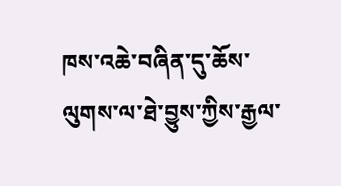ཁས་འཆེ་བཞིན་དུ་ཆོས་ལུགས་ལ་ཐེ་བྱུས་ཀྱིས་རྒྱལ་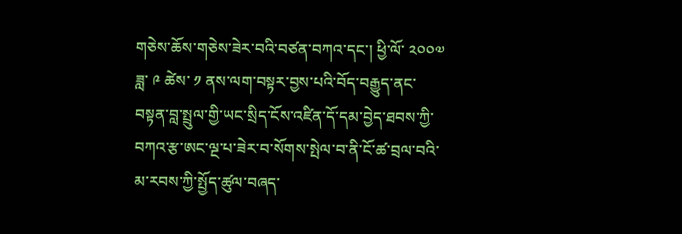གཅེས་ཆོས་གཅེས་ཟེར་བའི་བཙན་བཀའ་དང་། ཕྱི་ལོ་ ༢༠༠༧ ཟླ་ ༩ ཚེས་ ༡ ནས་ལག་བསྟར་བྱས་པའི་བོད་བརྒྱུད་ནང་བསྟན་བླ་སྤྲུལ་གྱི་ཡང་སྲིད་ངོས་འཛིན་དོ་དམ་བྱེད་ཐབས་ཀྱི་བཀའ་རྩ་ཨང་ལྔ་པ་ཟེར་བ་སོགས་སྤེལ་བ་ནི་ངོ་ཚ་བྲལ་བའི་མ་རབས་ཀྱི་སྤྱོད་ཚུལ་བཞད་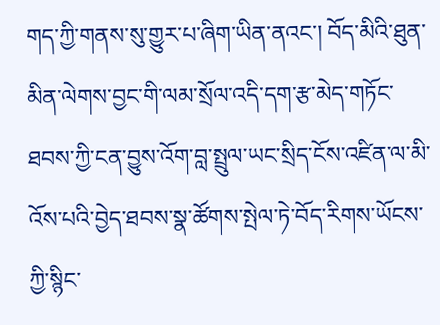གད་ཀྱི་གནས་སུ་གྱུར་པ་ཞིག་ཡིན་ནའང་། བོད་མིའི་ཐུན་མིན་ལེགས་བྱང་གི་ལམ་སྲོལ་འདི་དག་རྩ་མེད་གཏོང་ཐབས་ཀྱི་ངན་བྱུས་འོག་བླ་སྤྲུལ་ཡང་སྲིད་ངོས་འཛིན་ལ་མི་འོས་པའི་བྱེད་ཐབས་སྣ་ཚོགས་སྤེལ་ཏེ་བོད་རིགས་ཡོངས་ཀྱི་སྙིང་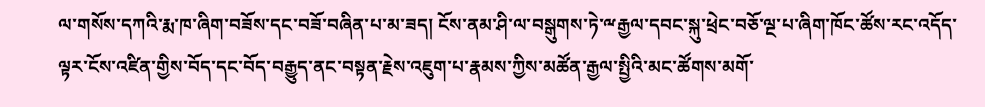ལ་གསོས་དཀའི་རྨ་ཁ་ཞིག་བཟོས་དང་བཟོ་བཞིན་པ་མ་ཟད། ངོས་ནམ་ཤི་ལ་བསྒུགས་ཏེ་ྋརྒྱལ་དབང་སྐུ་ཕྲེང་བཅོ་ལྔ་པ་ཞིག་ཁོང་ཚོས་རང་འདོད་ལྟར་ངོས་འཛིན་གྱིས་བོད་དང་བོད་བརྒྱུད་ནང་བསྟན་རྗེས་འཇུག་པ་རྣམས་ཀྱིས་མཚོན་རྒྱལ་སྤྱིའི་མང་ཚོགས་མགོ་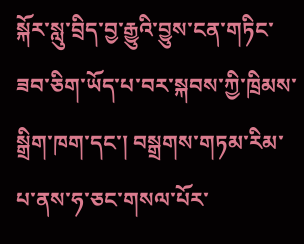སྐོར་སླུ་བྲིད་བྱ་རྒྱུའི་བྱུས་ངན་གཏིང་ཟབ་ཅིག་ཡོད་པ་བར་སྐབས་ཀྱི་ཁྲིམས་སྒྲིག་ཁག་དང་། བསྒྲགས་གཏམ་རིམ་པ་ནས་ཧ་ཅང་གསལ་པོར་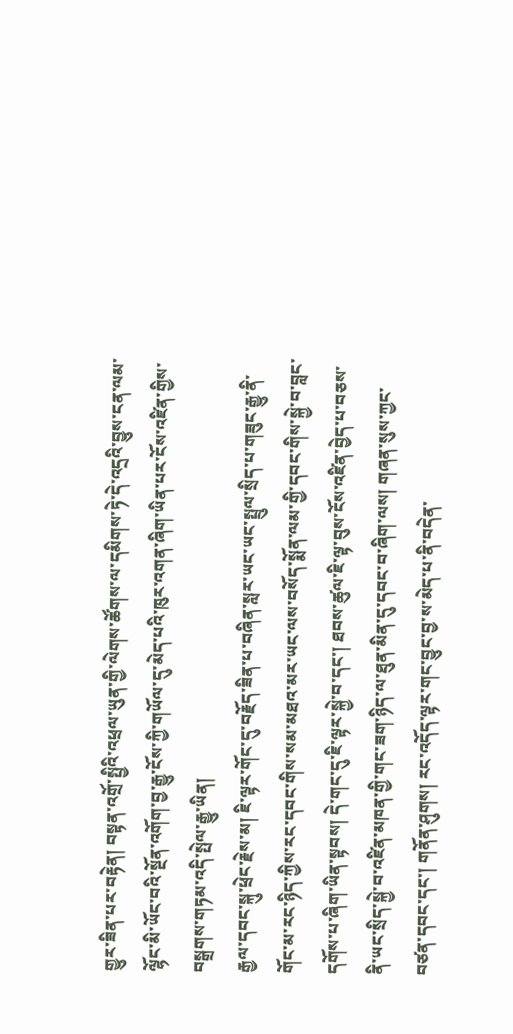གྱུར་ཟིན་པར་བརྟེན། བསྟན་འགྲོ་སྤྱིའི་འཕྲལ་ཡུན་གྱི་ལེགས་ཚོགས་ལ་དམིགས་ཏེ་དེ་འདྲའི་བྱུས་ངན་ལམ་ལྷོང་མི་ཡོང་བའི་སྔོན་འགོག་བྱ་རྒྱུ་ངོས་ཀྱི་གཡོལ་དུ་མེད་པའི་ཁུར་འགན་ཞིག་ཡིན་པར་ངོས་འཛིན་གྱིས་བསྒྲགས་གཏམ་འདི་སྤེལ་རྒྱུ་ཡིན།
རྒྱལ་དབང་སྐུ་ཕྲེང་རྗེས་མ། ཇི་ལྟར་གོང་དུ་བརྗོད་ཟིན་པ་བཞིན་སླར་ཡང་ཡང་སྤྲུལ་སྲིད་པ་གཟུང་རྒྱུ་ནི་གོང་མ་རང་ཉིད་ཀྱིས་རང་དབང་གིས་སམ་མཐའ་མར་ཡང་ལས་བསོད་སྨོན་ལམ་གྱི་དབང་གིས་སྐྱེ་བ་བླང་དགོས་པ་ཞིག་ཡིན་སྟབས། དེ་གང་དུ་ཇི་ལྟར་སྐྱེ་བ་དང་། ཐབས་ཚུལ་ཇི་ལྟ་བུས་ངོས་འཛིན་བྱེད་པ་བཅས་ནི་ཡང་སྲིད་སྐྱེ་བ་འཛིན་མཁན་གྱི་གང་ཟག་ཉིད་ལ་ཐུན་མིན་དུ་དབང་བ་ཞིག་ལས། གཞན་སུས་ཀྱང་བཙན་དབང་དང་། གནོན་ཤུགས། རང་འདོད་ལྟར་གང་བྱུང་བྱ་ས་མེད་པ་ནི་བདེན་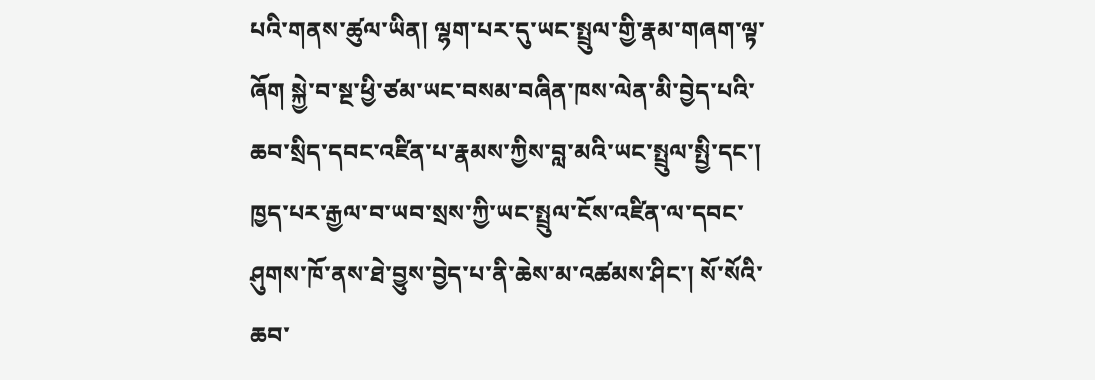པའི་གནས་ཚུལ་ཡིན། ལྷག་པར་དུ་ཡང་སྤྲུལ་གྱི་རྣམ་གཞག་ལྟ་ཞོག སྐྱེ་བ་སྔ་ཕྱི་ཙམ་ཡང་བསམ་བཞིན་ཁས་ལེན་མི་བྱེད་པའི་ཆབ་སྲིད་དབང་འཛིན་པ་རྣམས་ཀྱིས་བླ་མའི་ཡང་སྤྲུལ་སྤྱི་དང་། ཁྱད་པར་རྒྱལ་བ་ཡབ་སྲས་ཀྱི་ཡང་སྤྲུལ་ངོས་འཛིན་ལ་དབང་ཤུགས་ཁོ་ནས་ཐེ་བྱུས་བྱེད་པ་ནི་ཆེས་མ་འཚམས་ཤིང་། སོ་སོའི་ཆབ་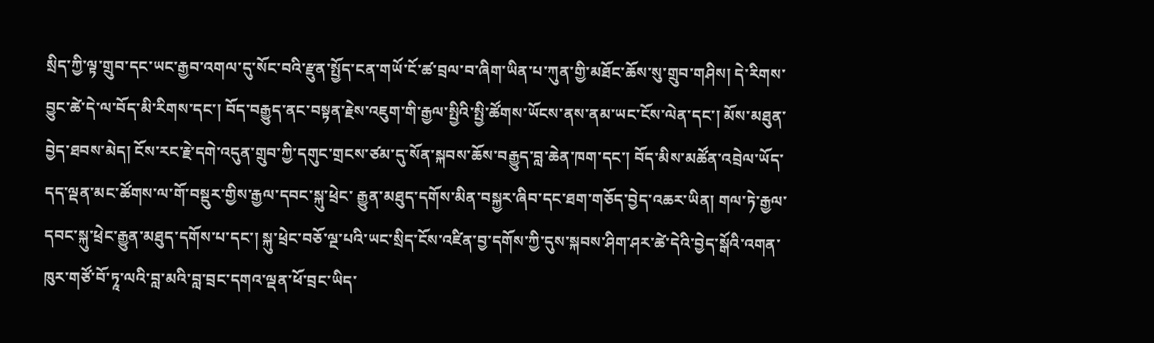སྲིད་ཀྱི་ལྟ་གྲུབ་དང་ཡང་རྒྱབ་འགལ་དུ་སོང་བའི་རྫུན་སྤྱོད་ངན་གཡོ་ངོ་ཚ་བྲལ་བ་ཞིག་ཡིན་པ་ཀུན་གྱི་མཐོང་ཆོས་སུ་གྲུབ་གཤིས། དེ་རིགས་བྱུང་ཚེ་དེ་ལ་བོད་མི་རིགས་དང་། བོད་བརྒྱུད་ནང་བསྟན་རྗེས་འཇུག་གི་རྒྱལ་སྤྱིའི་སྤྱི་ཚོགས་ཡོངས་ནས་ནམ་ཡང་ངོས་ལེན་དང་། མོས་མཐུན་བྱེད་ཐབས་མེད། ངོས་རང་རྗེ་དགེ་འདུན་གྲུབ་ཀྱི་དགུང་གྲངས་ཙམ་དུ་སོན་སྐབས་ཆོས་བརྒྱུད་བླ་ཆེན་ཁག་དང་། བོད་མིས་མཚོན་འབྲེལ་ཡོད་དད་ལྡན་མང་ཚོགས་ལ་གོ་བསྡུར་གྱིས་རྒྱལ་དབང་སྐུ་ཕྲེང་ རྒྱུན་མཐུད་དགོས་མིན་བསྐྱར་ཞིབ་དང་ཐག་གཅོད་བྱེད་འཆར་ཡིན། གལ་ཏེ་རྒྱལ་དབང་སྐུ་ཕྲེང་རྒྱུན་མཐུད་དགོས་པ་དང་། སྐུ་ཕྲེང་བཅོ་ལྔ་པའི་ཡང་སྲིད་ངོས་འཛིན་བྱ་དགོས་ཀྱི་དུས་སྐབས་ཤིག་ཤར་ཚེ་དེའི་བྱེད་སྒོའི་འགན་ཁུར་གཙོ་བོ་ཏཱ་ལའི་བླ་མའི་བླ་བྲང་དགའ་ལྡན་ཕོ་བྲང་ཡིད་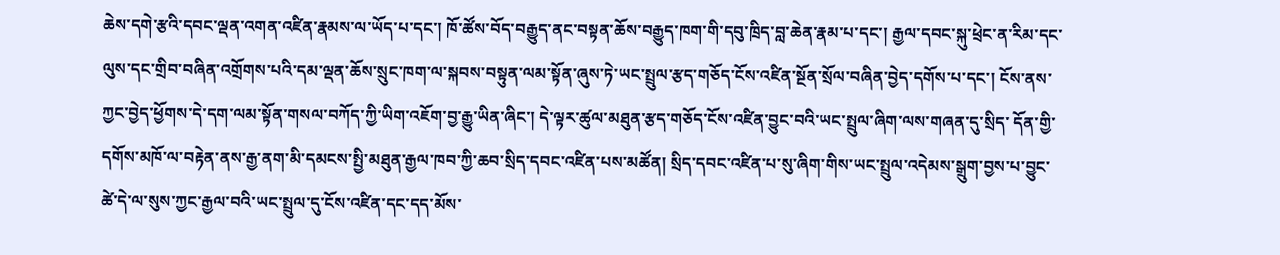ཆེས་དགེ་རྩའི་དབང་ལྡན་འགན་འཛིན་རྣམས་ལ་ཡོད་པ་དང་། ཁོ་ཚོས་བོད་བརྒྱུད་ནང་བསྟན་ཆོས་བརྒྱུད་ཁག་གི་དབུ་ཁྲིད་བླ་ཆེན་རྣམ་པ་དང་། རྒྱལ་དབང་སྐུ་ཕྲེང་ན་རིམ་དང་ལུས་དང་གྲིབ་བཞིན་འགྲོགས་པའི་དམ་ལྡན་ཆོས་སྲུང་ཁག་ལ་སྐབས་བསྟུན་ལམ་སྟོན་ཞུས་ཏེ་ཡང་སྤྲུལ་རྩད་གཅོད་ངོས་འཛིན་སྔོན་སྲོལ་བཞིན་བྱེད་དགོས་པ་དང་། ངོས་ནས་ཀྱང་བྱེད་ཕྱོགས་དེ་དག་ལམ་སྟོན་གསལ་བཀོད་ཀྱི་ཡིག་འཇོག་བྱ་རྒྱུ་ཡིན་ཞིང་། དེ་ལྟར་ཚུལ་མཐུན་རྩད་གཅོད་ངོས་འཛིན་བྱུང་བའི་ཡང་སྤྲུལ་ཞིག་ལས་གཞན་དུ་སྲིད་ དོན་གྱི་དགོས་མཁོ་ལ་བརྟེན་ནས་རྒྱ་ནག་མི་དམངས་སྤྱི་མཐུན་རྒྱལ་ཁབ་ཀྱི་ཆབ་སྲིད་དབང་འཛིན་པས་མཚོན། སྲིད་དབང་འཛིན་པ་སུ་ཞིག་གིས་ཡང་སྤྲུལ་འདེམས་སྒྲུག་བྱས་པ་བྱུང་ཚེ་དེ་ལ་སུས་ཀྱང་རྒྱལ་བའི་ཡང་སྤྲུལ་དུ་ངོས་འཛིན་དང་དད་མོས་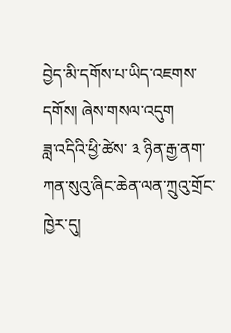བྱེད་མི་དགོས་པ་ཡིད་འཇགས་དགོས། ཞེས་གསལ་འདུག
ཟླ་འདིའི་ཕྱི་ཚེས་ ༣ ཉིན་རྒྱ་ནག་ཀན་སུའུ་ཞིང་ཆེན་ལན་ཀྲུའུ་གྲོང་ཁྱེར་དུ།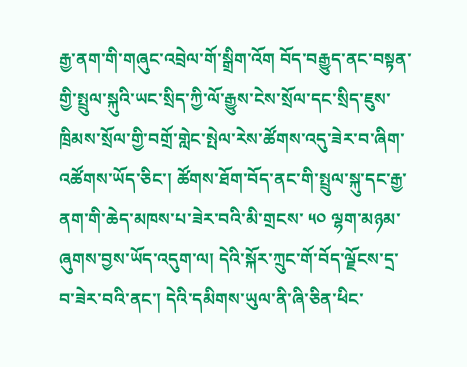རྒྱ་ནག་གི་གཞུང་འབྲེལ་གོ་སྒྲིག་འོག བོད་བརྒྱུད་ནང་བསྟན་གྱི་སྤྲུལ་སྐུའི་ཡང་སྲིད་ཀྱི་ལོ་རྒྱུས་ངེས་སྲོལ་དང་སྲིད་ཇུས་ཁྲིམས་སྲོལ་གྱི་བགྲོ་གླེང་སྤེལ་རེས་ཚོགས་འདུ་ཟེར་བ་ཞིག་འཚོགས་ཡོད་ཅིང་། ཚོགས་ཐོག་བོད་ནང་གི་སྤྲུལ་སྐུ་དང་རྒྱ་ནག་གི་ཆེད་མཁས་པ་ཟེར་བའི་མི་གྲངས་ ༥༠ ལྷག་མཉམ་ཞུགས་བྱས་ཡོད་འདུག་ལ། དེའི་སྐོར་ཀྲུང་གོ་བོད་ལྗོངས་དྲ་བ་ཟེར་བའི་ནང་། དེའི་དམིགས་ཡུལ་ནི་ཞི་ཅིན་ཕིང་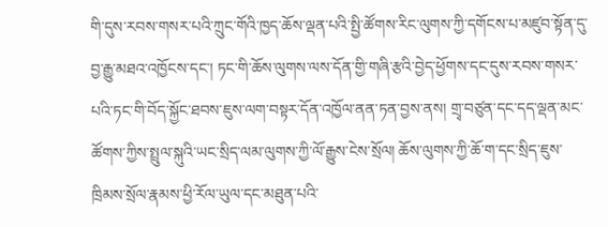གི་དུས་རབས་གསར་པའི་ཀྲུང་གོའི་ཁྱད་ཆོས་ལྡན་པའི་སྤྱི་ཚོགས་རིང་ལུགས་ཀྱི་དགོངས་པ་མཛུབ་སྟོན་དུ་བྱ་རྒྱུ་མཐའ་འཁྱོངས་དང་། ཏང་གི་ཆོས་ལུགས་ལས་དོན་གྱི་གཞི་རྩའི་བྱེད་ཕྱོགས་དང་དུས་རབས་གསར་པའི་ཏང་གི་བོད་སྐྱོང་ཐབས་ཇུས་ལག་བསྟར་དོན་འཁྱོལ་ནན་ཏན་བྱས་ནས། གྲྭ་བཙུན་དང་དད་ལྡན་མང་ཚོགས་ཀྱིས་སྤྲུལ་སྐུའི་ཡང་སྲིད་ལམ་ལུགས་ཀྱི་ལོ་རྒྱུས་ངེས་སྲོལ། ཆོས་ལུགས་ཀྱི་ཆོ་ག་དང་སྲིད་ཇུས་ཁྲིམས་སྲོལ་རྣམས་ཕྱི་རོལ་ཡུལ་དང་མཐུན་པའི་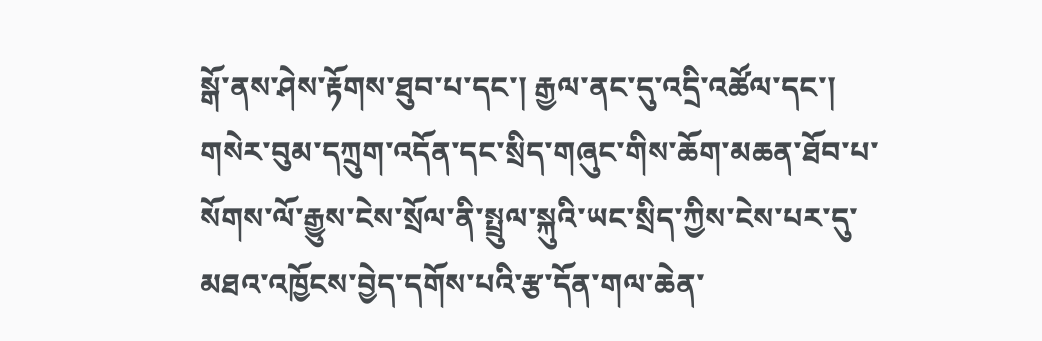སྒོ་ནས་ཤེས་རྟོགས་ཐུབ་པ་དང་། རྒྱལ་ནང་དུ་འདྲི་འཚོལ་དང་། གསེར་བུམ་དཀྲུག་འདོན་དང་སྲིད་གཞུང་གིས་ཆོག་མཆན་ཐོབ་པ་སོགས་ལོ་རྒྱུས་ངེས་སྲོལ་ནི་སྤྲུལ་སྐུའི་ཡང་སྲིད་ཀྱིས་ངེས་པར་དུ་མཐའ་འཁྱོངས་བྱེད་དགོས་པའི་རྩ་དོན་གལ་ཆེན་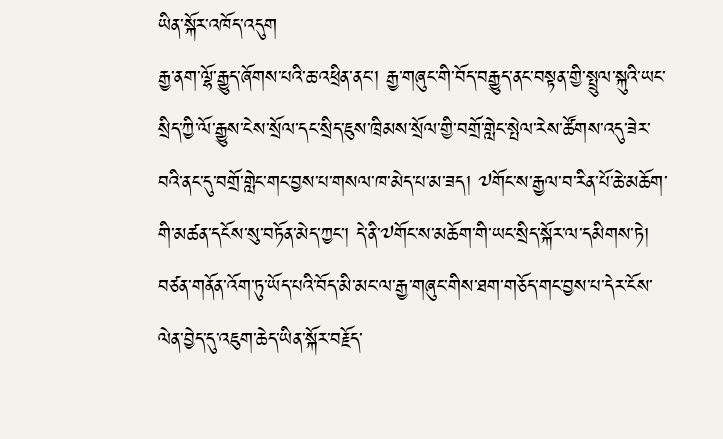ཡིན་སྐོར་འཁོད་འདུག
རྒྱ་ནག་ལྷོ་རྒྱུད་ཞོགས་པའི་ཆ་འཕྲིན་ནང་། རྒྱ་གཞུང་གི་བོད་བརྒྱུད་ནང་བསྟན་གྱི་སྤྲུལ་སྐུའི་ཡང་སྲིད་ཀྱི་ལོ་རྒྱུས་ངེས་སྲོལ་དང་སྲིད་ཇུས་ཁྲིམས་སྲོལ་གྱི་བགྲོ་གླེང་སྤེལ་རེས་ཚོགས་འདུ་ཟེར་བའི་ནང་དུ་བགྲོ་གླེང་གང་བྱས་པ་གསལ་ཁ་མེད་པ་མ་ཟད། ༧གོང་ས་རྒྱལ་བ་རིན་པོ་ཆེ་མཆོག་གི་མཚན་དངོས་སུ་བཏོན་མེད་ཀྱང་། དེ་ནི་༧གོང་ས་མཆོག་གི་ཡང་སྲིད་སྐོར་ལ་དམིགས་ཏེ། བཙན་གནོན་འོག་ཏུ་ཡོད་པའི་བོད་མི་མང་ལ་རྒྱ་གཞུང་གིས་ཐག་གཅོད་གང་བྱས་པ་དེར་ངོས་ལེན་བྱེད་དུ་འཇུག་ཆེད་ཡིན་སྐོར་བརྗོད་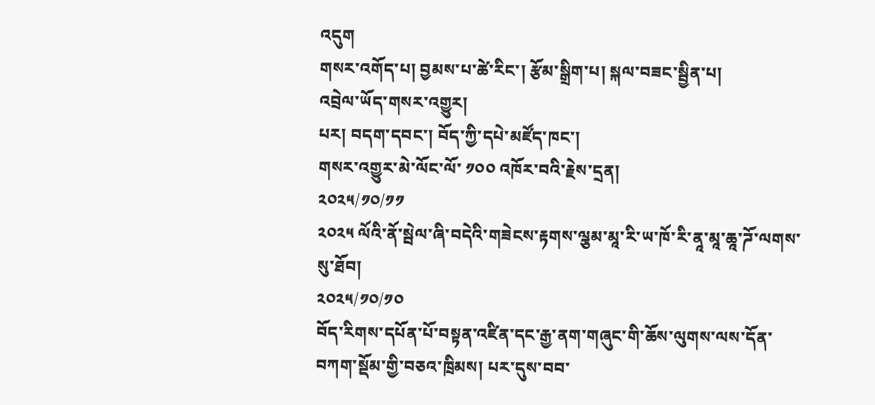འདུག
གསར་འགོད་པ། བྱམས་པ་ཚེ་རིང་། རྩོམ་སྒྲིག་པ། སྐལ་བཟང་སྦྱིན་པ།
འབྲེལ་ཡོད་གསར་འགྱུར།
པར། བདག་དབང་། བོད་ཀྱི་དཔེ་མཛོད་ཁང་།
གསར་འགྱུར་མེ་ལོང་ལོ་ ༡༠༠ འཁོར་བའི་རྗེས་དྲན།
༢༠༢༥/༡༠/༡༡
༢༠༢༥ ལོའི་ནོ་སྦེལ་ཞི་བདེའི་གཟེངས་རྟགས་ལྕམ་མཱ་རི་ཡ་ཁོ་རི་ནཱ་མཱ་ཆཱ་ཌོ་ལགས་སུ་ཐོབ།
༢༠༢༥/༡༠/༡༠
བོད་རིགས་དཔོན་པོ་བསྟན་འཛིན་དང་རྒྱ་ནག་གཞུང་གི་ཆོས་ལུགས་ལས་དོན་བཀག་སྡོམ་གྱི་བཅའ་ཁྲིམས། པར་དུས་བབ་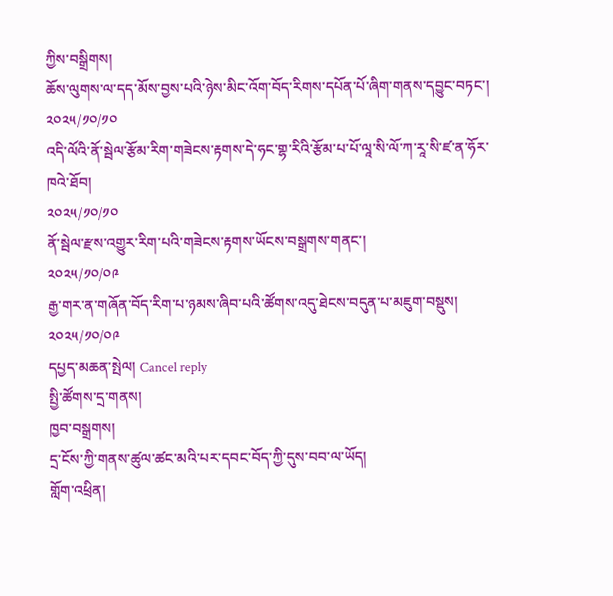ཀྱིས་བསྒྲིགས།
ཆོས་ལུགས་ལ་དད་མོས་བྱས་པའི་ཉེས་མིང་འོག་བོད་རིགས་དཔོན་པོ་ཞིག་གནས་དབྱུང་བཏང་།
༢༠༢༥/༡༠/༡༠
འདི་ལོའི་ནོ་སྦེལ་རྩོམ་རིག་གཟེངས་རྟགས་དེ་ཧང་གྷ་རིའི་རྩོམ་པ་པོ་ལཱ་སི་ལོ་ཀ་རཱ་སི་ཛ་ན་ཧོར་ཁའེ་ཐོབ།
༢༠༢༥/༡༠/༡༠
ནོ་སྦེལ་རྫས་འགྱུར་རིག་པའི་གཟེངས་རྟགས་ཡོངས་བསྒྲགས་གནང་།
༢༠༢༥/༡༠/༠༩
རྒྱ་གར་ན་གཞོན་བོད་རིག་པ་ཉམས་ཞིབ་པའི་ཚོགས་འདུ་ཐེངས་བདུན་པ་མཇུག་བསྡུས།
༢༠༢༥/༡༠/༠༩
དཔྱད་མཆན་སྤེལ། Cancel reply
སྤྱི་ཚོགས་དྲ་གནས།
ཁྱབ་བསྒྲགས།
དྲ་ངོས་ཀྱི་གནས་ཚུལ་ཚང་མའི་པར་དབང་བོད་ཀྱི་དུས་བབ་ལ་ཡོད།
གློག་འཕྲིན།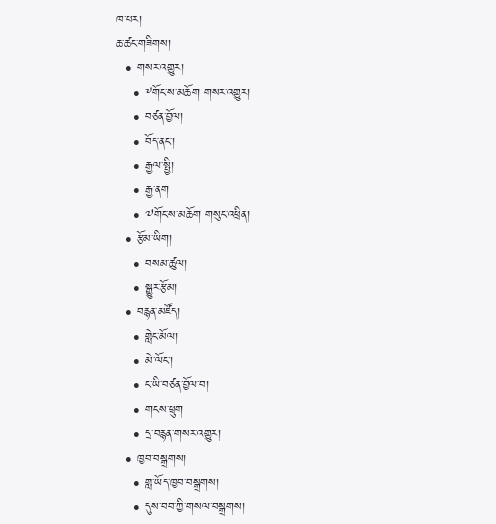ཁ་པར།
ཆ་ཚང་གཟིགས།
  • གསར་འགྱུར།
    • ༸གོང་ས་མཆོག གསར་འགྱུར།
    • བཙན་བྱོལ།
    • བོད་ནང་།
    • རྒྱལ་སྤྱི།
    • རྒྱ་ནག
    • ༧གོང་ས་མཆོག གསུང་འཕྲིན།
  • རྩོམ་ཡིག།
    • བསམ་ཚུལ།
    • སྒྱུར་རྩོམ།
  • བརྙན་མཛོད།
    • གླེང་མོལ།
    • མེ་ལོང་།
    • ང་ཡི་བཙན་བྱོལ་བ།
    • གངས་ཕྲུག
    • དྲ་བརྙན་གསར་འགྱུར།
  • ཁྱབ་བསྒྲགས།
    • གླ་ཡོད་ཁྱབ་བསྒྲགས།
    • དུས་བབ་ཀྱི་གསལ་བསྒྲགས།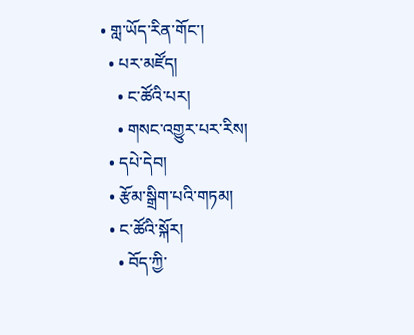• གླ་ཡོད་རིན་གོང་།
  • པར་མཛོད།
    • ང་ཚོའི་པར།
    • གསང་འགྱུར་པར་རིས།
  • དཔེ་དེབ།
  • རྩོམ་སྒྲིག་པའི་གཏམ།
  • ང་ཚོའི་སྐོར།
    • བོད་ཀྱི་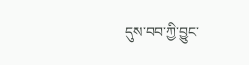དུས་བབ་ཀྱི་བྱུང་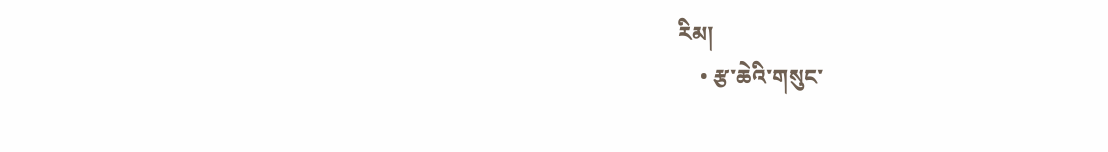རིམ།
    • རྩ་ཆེའི་གསུང་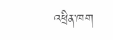འཕྲིན་ཁག